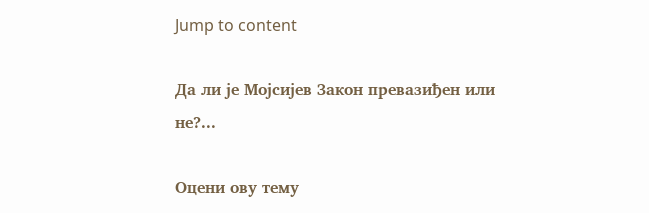Jump to content

Да ли је Мојсијев Закон превазиђен или не?...

Оцени ову тему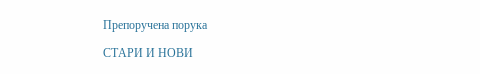Препоручена порука

СТАРИ И НОВИ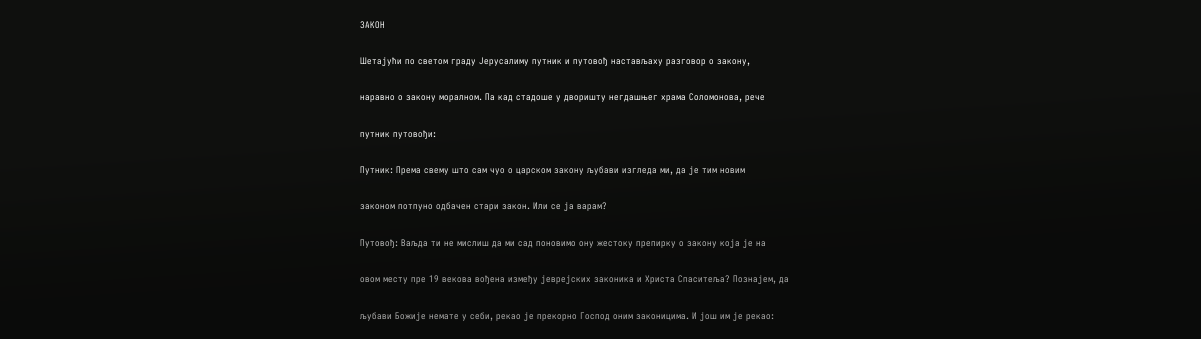ЗАКОН

Шетајући по светом граду Јерусалиму путник и путовођ настављаху разговор о закону,

наравно о закону моралном. Па кад стадоше у дворишту негдашњег храма Соломонова, рече

путник путовођи:

Путник: Према свему што сам чуо о царском закону љубави изгледа ми, да је тим новим

законом потпуно одбачен стари закон. Или се ја варам?

Путовођ: Ваљда ти не мислиш да ми сад поновимо ону жестоку препирку о закону која је на

овом месту пре 19 векова вођена између јеврејских законика и Христа Спаситеља? Познајем, да

љубави Божије немате у себи, рекао је прекорно Господ оним законицима. И још им је рекао: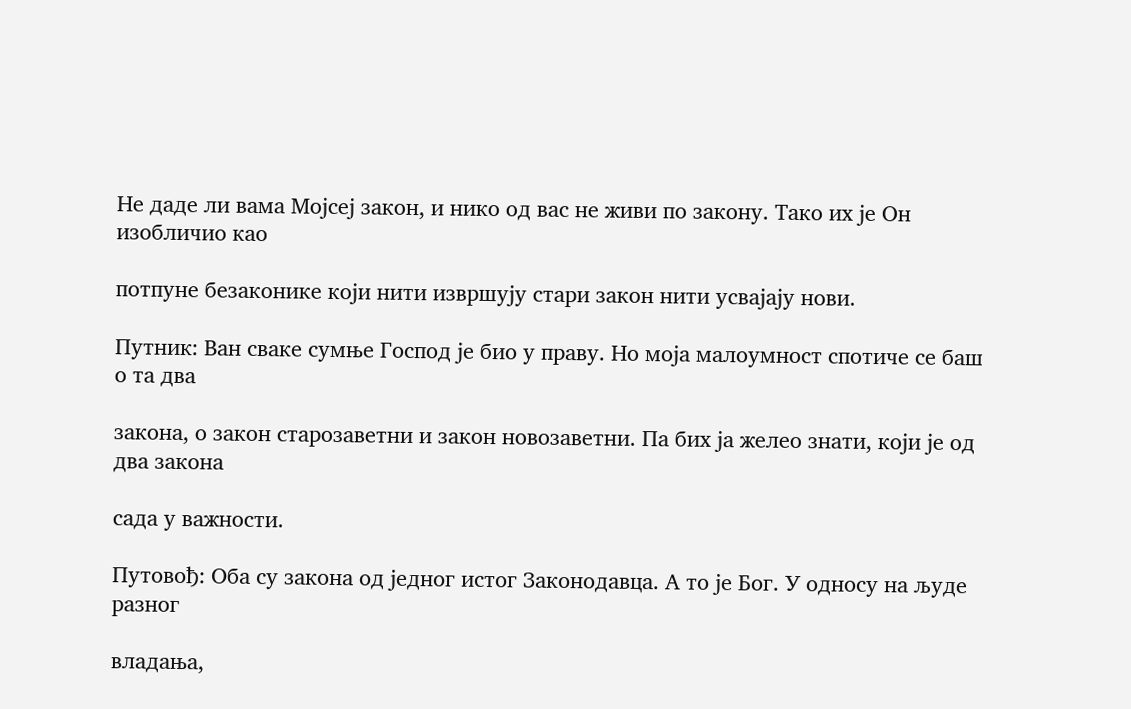Не даде ли вама Мојсеј закон, и нико од вас не живи по закону. Тако их је Он изобличио као

потпуне безаконике који нити извршују стари закон нити усвајају нови.

Путник: Ван сваке сумње Господ је био у праву. Но моја малоумност спотиче се баш о та два

закона, о закон старозаветни и закон новозаветни. Па бих ја желео знати, који је од два закона

сада у важности.

Путовођ: Оба су закона од једног истог Законодавца. А то је Бог. У односу на људе разног

владања,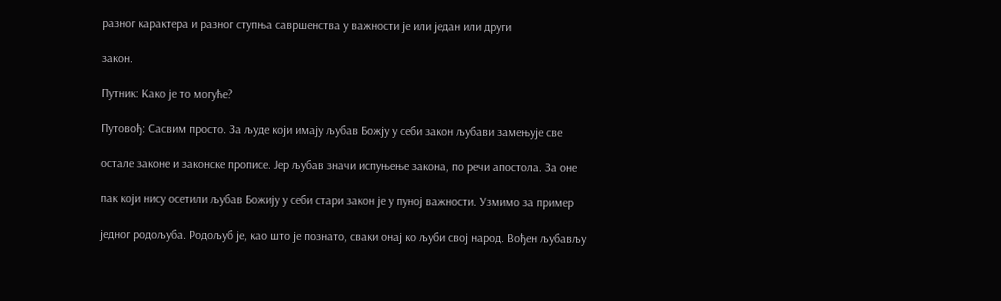разног карактера и разног ступња савршенства у важности је или један или други

закон.

Путник: Како је то могуће?

Путовођ: Сасвим просто. За људе који имају љубав Божју у себи закон љубави замењује све

остале законе и законске прописе. Јер љубав значи испуњење закона, по речи апостола. За оне

пак који нису осетили љубав Божију у себи стари закон је у пуној важности. Узмимо за пример

једног родољуба. Родољуб је, као што је познато, сваки онај ко љуби свој народ. Вођен љубављу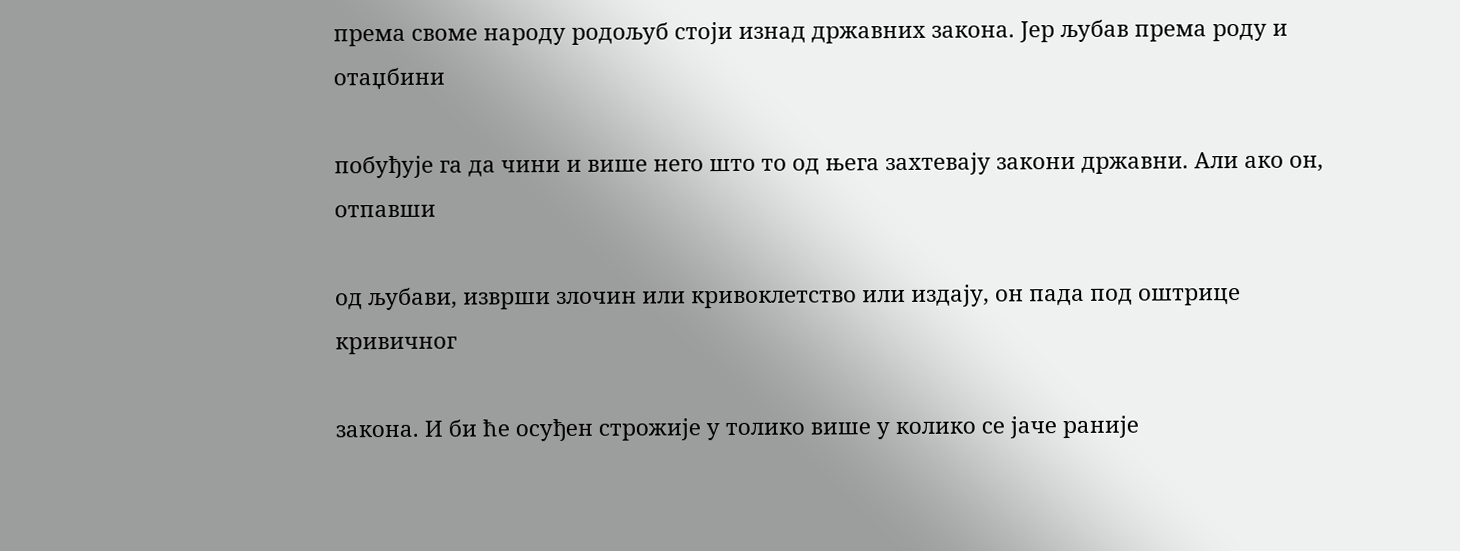према своме народу родољуб стоји изнад државних закона. Јер љубав према роду и отаџбини

побуђује га да чини и више него што то од њега захтевају закони државни. Али ако он, отпавши

од љубави, изврши злочин или кривоклетство или издају, он пада под оштрице кривичног

закона. И би ће осуђен строжије у толико више у колико се јаче раније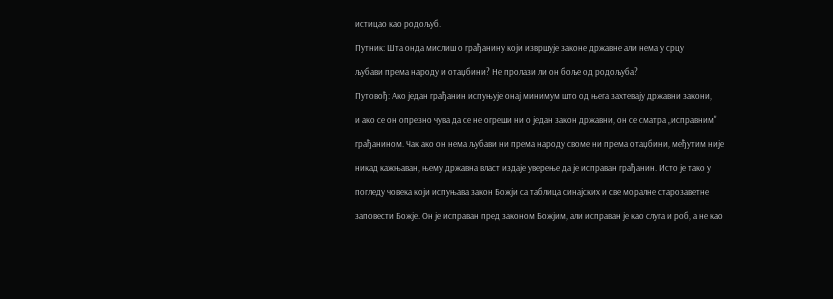истицао као родољуб.

Путник: Шта онда мислиш о грађанину који извршује законе државне али нема у срцу

љубави према народу и отаџбини? Не пролази ли он боље од родољуба?

Путовођ: Ако један грађанин испуњује онај минимум што од њега захтевају државни закони,

и ако се он опрезно чува да се не огреши ни о један закон државни, он се сматра „исправним"

грађанином. Чак ако он нема љубави ни према народу своме ни према отаџбини, међутим није

никад кажњаван, њему државна власт издаје уверење да је исправан грађанин. Исто је тако у

погледу човека који испуњава закон Божји са таблица синајских и све моралне старозаветне

заповести Божје. Он је исправан пред законом Божјим, али исправан је као слуга и роб, а не као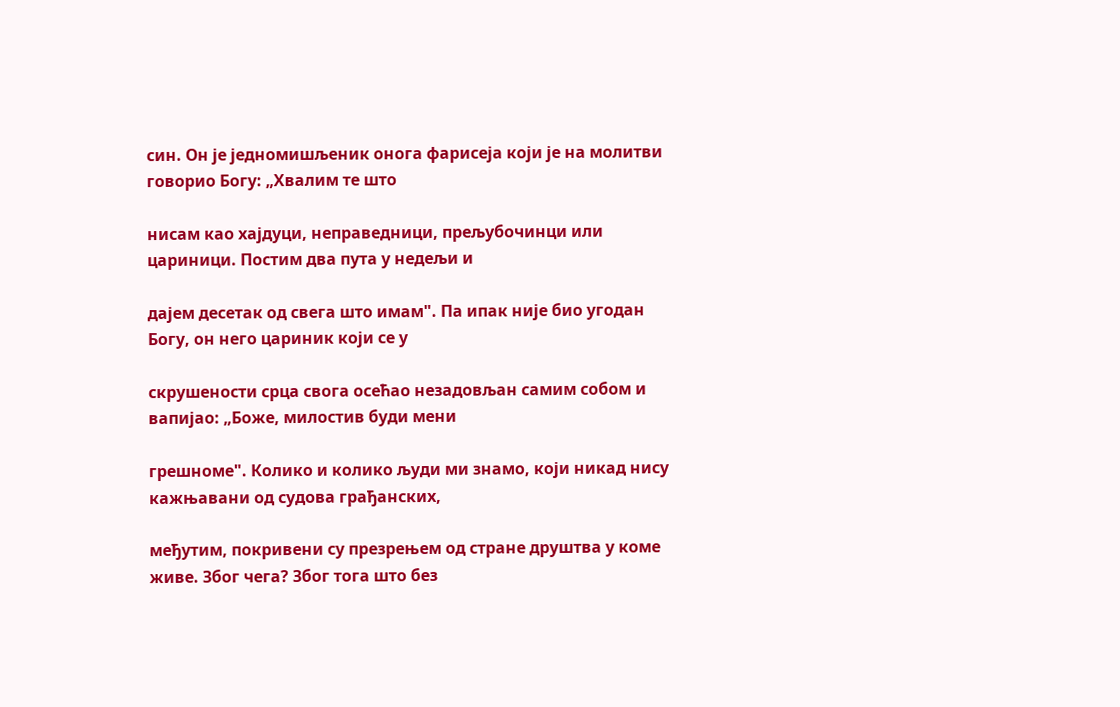син. Он је једномишљеник онога фарисеја који је на молитви говорио Богу: „Хвалим те што

нисам као хајдуци, неправедници, прељубочинци или цариници. Постим два пута у недељи и

дајем десетак од свега што имам". Па ипак није био угодан Богу, он него цариник који се у

скрушености срца свога осећао незадовљан самим собом и вапијао: „Боже, милостив буди мени

грешноме". Колико и колико људи ми знамо, који никад нису кажњавани од судова грађанских,

међутим, покривени су презрењем од стране друштва у коме живе. Због чега? Због тога што без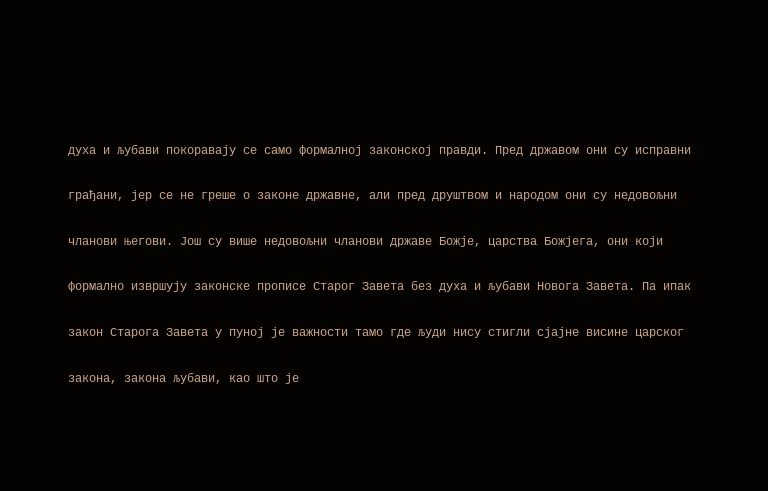духа и љубави покоравају се само формалној законској правди. Пред државом они су исправни

грађани, јер се не греше о законе државне, али пред друштвом и народом они су недовољни

чланови његови. Још су више недовољни чланови државе Божје, царства Божјега, они који

формално извршују законске прописе Старог Завета без духа и љубави Новога Завета. Па ипак

закон Старога Завета у пуној је важности тамо где људи нису стигли сјајне висине царског

закона, закона љубави, као што је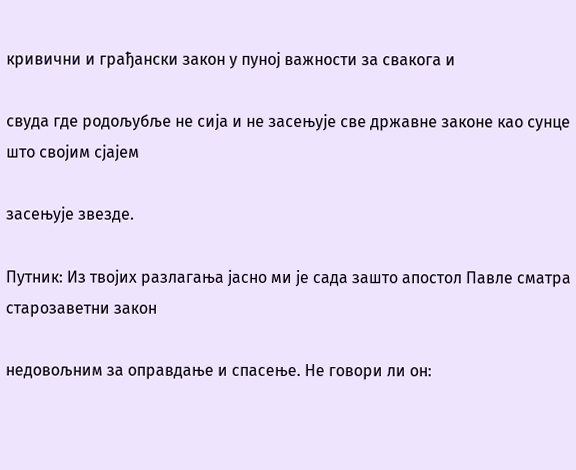кривични и грађански закон у пуној важности за свакога и

свуда где родољубље не сија и не засењује све државне законе као сунце што својим сјајем

засењује звезде.

Путник: Из твојих разлагања јасно ми је сада зашто апостол Павле сматра старозаветни закон

недовољним за оправдање и спасење. Не говори ли он: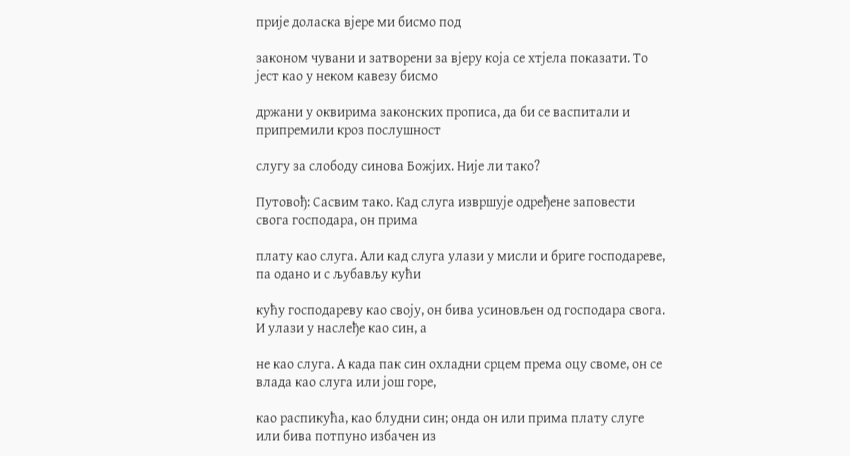прије доласка вјере ми бисмо под

законом чувани и затворени за вјеру која се хтјела показати. То јест као у неком кавезу бисмо

држани у оквирима законских прописа, да би се васпитали и припремили кроз послушност

слугу за слободу синова Божјих. Није ли тако?

Путовођ: Сасвим тако. Кад слуга извршује одређене заповести свога господара, он прима

плату као слуга. Али кад слуга улази у мисли и бриге господареве, па одано и с љубављу кући

кућу господареву као своју, он бива усиновљен од господара свога. И улази у наслеђе као син, а

не као слуга. А када пак син охладни срцем према оцу своме, он се влада као слуга или још горе,

као распикућа, као блудни син; онда он или прима плату слуге или бива потпуно избачен из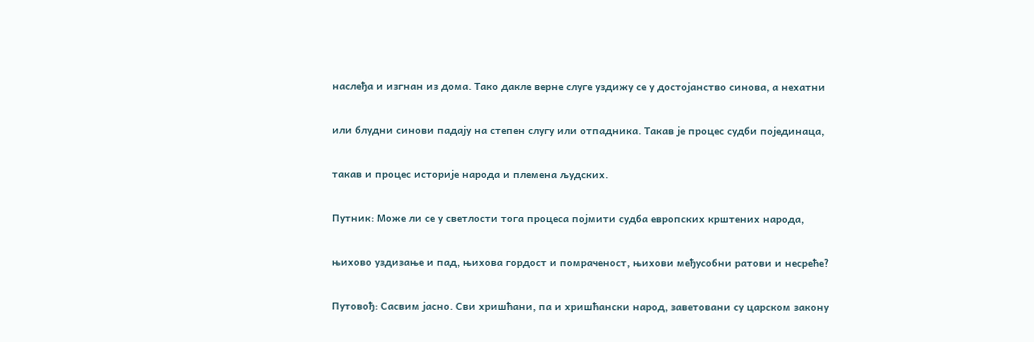наслеђа и изгнан из дома. Тако дакле верне слуге уздижу се у достојанство синова, а нехатни

или блудни синови падају на степен слугу или отпадника. Такав је процес судби појединаца,

такав и процес историје народа и племена људских.

Путник: Може ли се у светлости тога процеса појмити судба европских крштених народа,

њихово уздизање и пад, њихова гордост и помраченост, њихови међусобни ратови и несреће?

Путовођ: Сасвим јасно. Сви хришћани, па и хришћански народ, заветовани су царском закону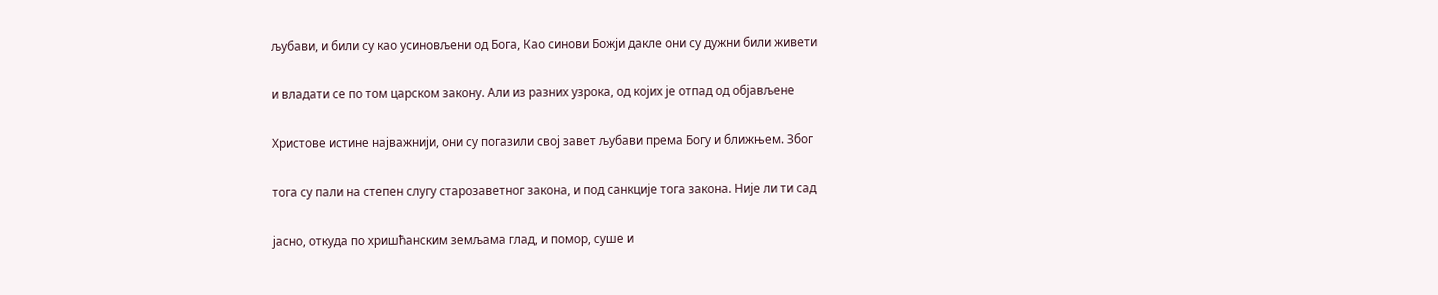љубави, и били су као усиновљени од Бога, Као синови Божји дакле они су дужни били живети

и владати се по том царском закону. Али из разних узрока, од којих је отпад од објављене

Христове истине најважнији, они су погазили свој завет љубави према Богу и ближњем. Због

тога су пали на степен слугу старозаветног закона, и под санкције тога закона. Није ли ти сад

јасно, откуда по хришћанским земљама глад, и помор, суше и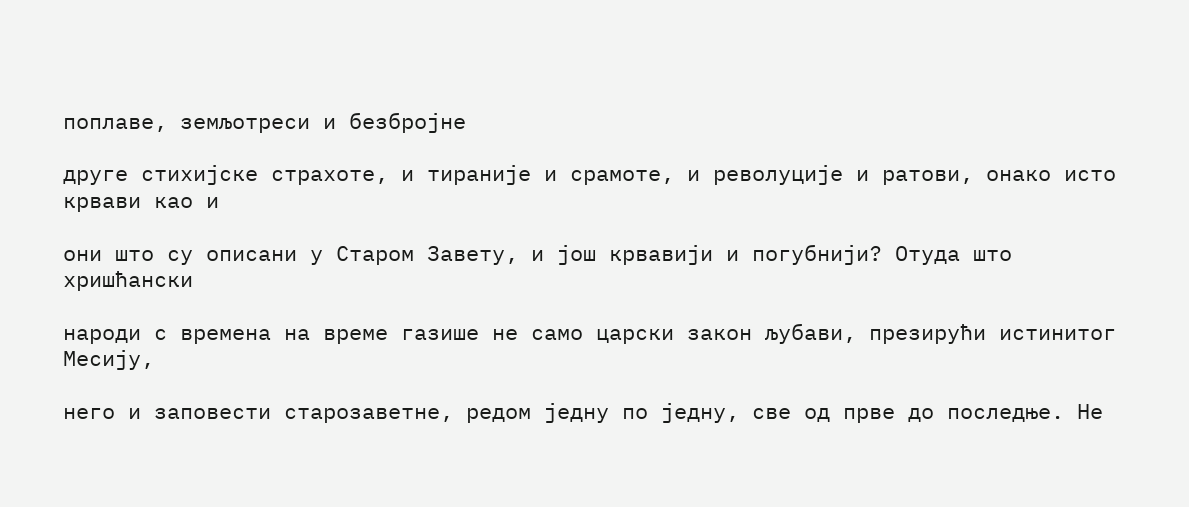поплаве, земљотреси и безбројне

друге стихијске страхоте, и тираније и срамоте, и револуције и ратови, онако исто крвави као и

они што су описани у Старом Завету, и још крвавији и погубнији? Отуда што хришћански

народи с времена на време газише не само царски закон љубави, презирући истинитог Месију,

него и заповести старозаветне, редом једну по једну, све од прве до последње. Не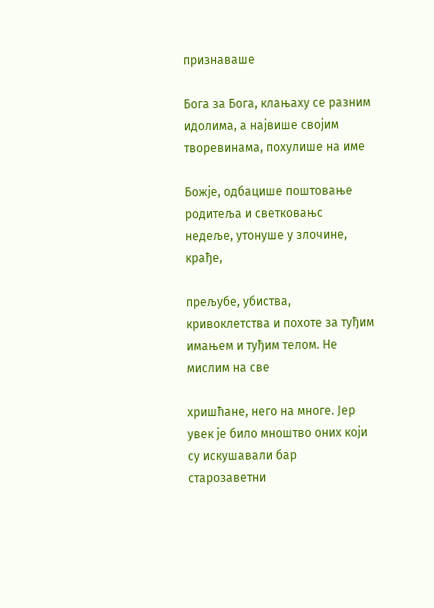признаваше

Бога за Бога, клањаху се разним идолима, а највише својим творевинама, похулише на име

Божје, одбацише поштовање родитеља и светковањс недеље, утонуше у злочине, крађе,

прељубе, убиства, кривоклетства и похоте за туђим имањем и туђим телом. Не мислим на све

хришћане, него на многе. Јер увек је било мноштво оних који су искушавали бар старозаветни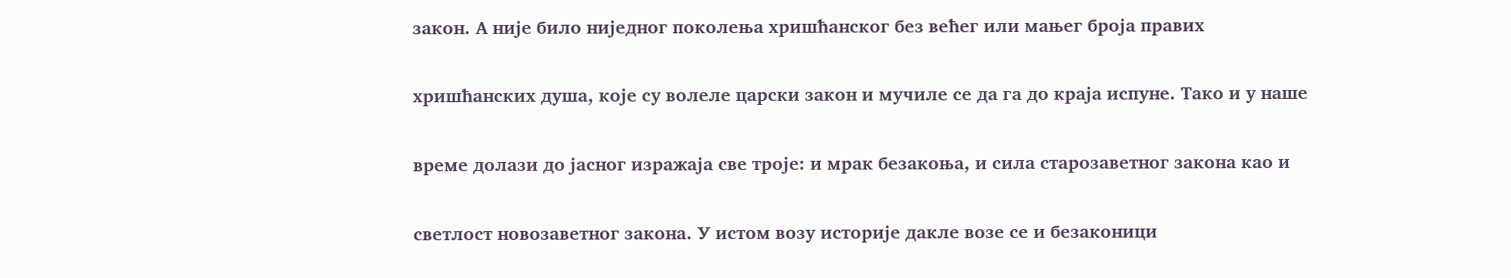закон. А није било ниједног поколења хришћанског без већег или мањег броја правих

хришћанских душа, које су волеле царски закон и мучиле се да га до краја испуне. Тако и у наше

време долази до јасног изражаја све троје: и мрак безакоња, и сила старозаветног закона као и

светлост новозаветног закона. У истом возу историје дакле возе се и безаконици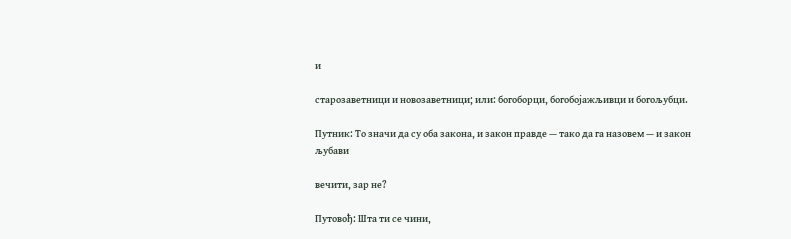и

старозаветници и новозаветници; или: богоборци, богобојажљивци и богољубци.

Путник: То значи да су оба закона, и закон правде — тако да га назовем — и закон љубави

вечити, зар не?

Путовођ: Шта ти се чини,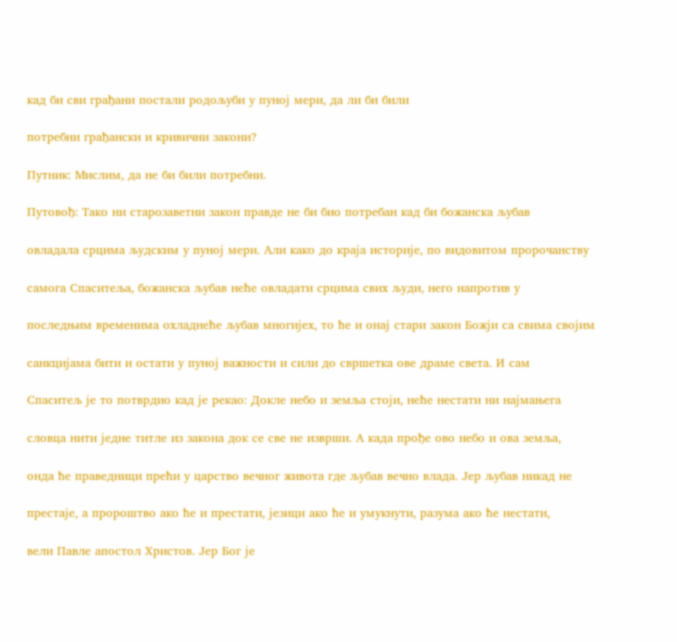кад би сви грађани постали родољуби у пуној мери, да ли би били

потребни грађански и кривични закони?

Путник: Мислим, да не би били потребни.

Путовођ: Тако ни старозаветни закон правде не би био потребан кад би божанска љубав

овладала срцима људским у пуној мери. Али како до краја историје, по видовитом пророчанству

самога Спаситеља, божанска љубав неће овладати срцима свих људи, него напротив у

последњим временима охладнеће љубав многијех, то ће и онај стари закон Божји са свима својим

санкцијама бити и остати у пуној важности и сили до свршетка ове драме света. И сам

Спаситељ је то потврдио кад је рекао: Докле небо и земља стоји, неће нестати ни најмањега

словца нити једне титле из закона док се све не изврши. А када прође ово небо и ова земља,

онда ће праведници прећи у царство вечног живота где љубав вечно влада. Јер љубав никад не

престаје, а пророштво ако ће и престати, језици ако ће и умукнути, разума ако ће нестати,

вели Павле апостол Христов. Јер Бог је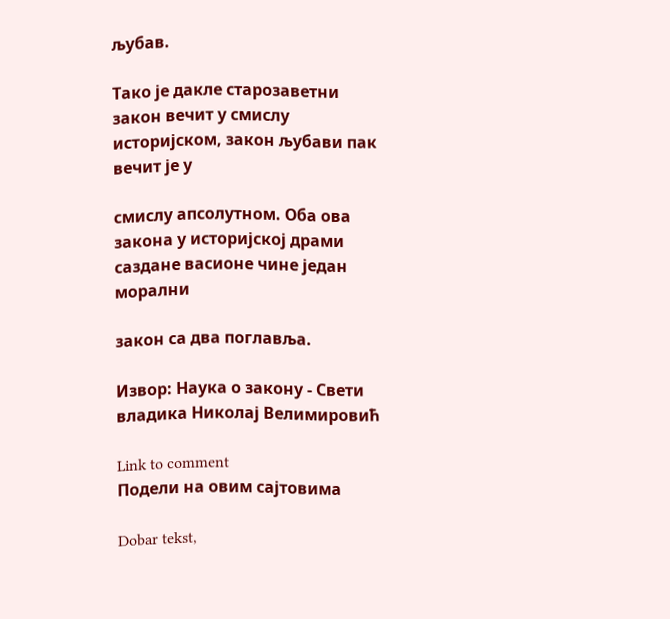љубав.

Тако је дакле старозаветни закон вечит у смислу историјском, закон љубави пак вечит је у

смислу апсолутном. Оба ова закона у историјској драми саздане васионе чине један морални

закон са два поглавља.

Извор: Наука о закону - Свети владика Николај Велимировић

Link to comment
Подели на овим сајтовима

Dobar tekst,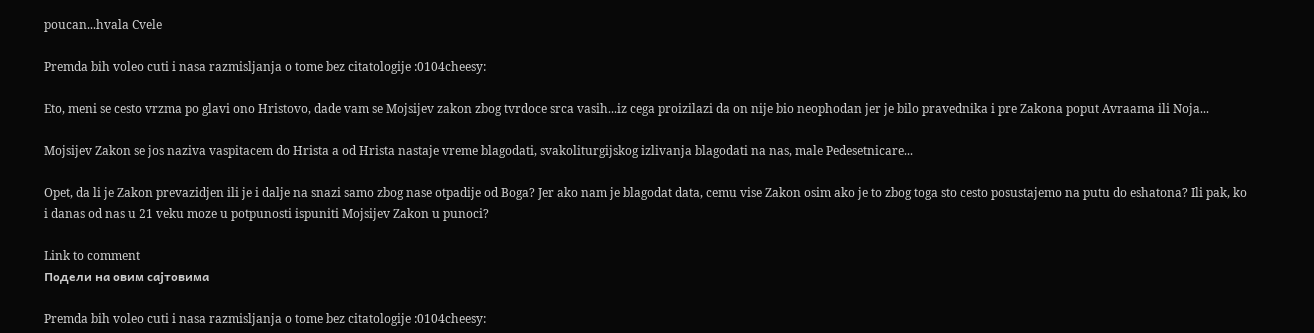poucan...hvala Cvele

Premda bih voleo cuti i nasa razmisljanja o tome bez citatologije :0104cheesy:

Eto, meni se cesto vrzma po glavi ono Hristovo, dade vam se Mojsijev zakon zbog tvrdoce srca vasih...iz cega proizilazi da on nije bio neophodan jer je bilo pravednika i pre Zakona poput Avraama ili Noja...

Mojsijev Zakon se jos naziva vaspitacem do Hrista a od Hrista nastaje vreme blagodati, svakoliturgijskog izlivanja blagodati na nas, male Pedesetnicare...

Opet, da li je Zakon prevazidjen ili je i dalje na snazi samo zbog nase otpadije od Boga? Jer ako nam je blagodat data, cemu vise Zakon osim ako je to zbog toga sto cesto posustajemo na putu do eshatona? Ili pak, ko i danas od nas u 21 veku moze u potpunosti ispuniti Mojsijev Zakon u punoci?

Link to comment
Подели на овим сајтовима

Premda bih voleo cuti i nasa razmisljanja o tome bez citatologije :0104cheesy: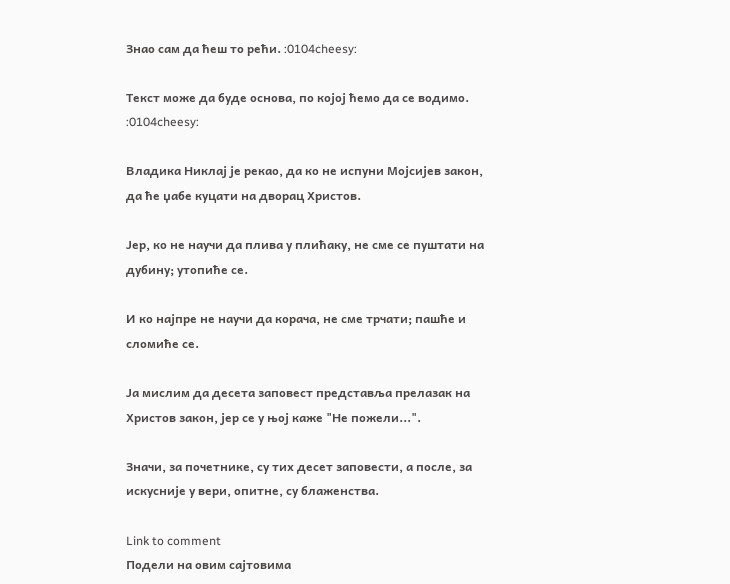Знао сам да ћеш то рећи. :0104cheesy:

Текст може да буде основа, по којој ћемо да се водимо. :0104cheesy:

Владика Никлај је рекао, да ко не испуни Мојсијев закон, да ће џабе куцати на дворац Христов.

Јер, ко не научи да плива у плићаку, не сме се пуштати на дубину; утопиће се.

И ко најпре не научи да корача, не сме трчати; пашће и сломиће се.

Ја мислим да десета заповест представља прелазак на Христов закон, јер се у њој каже "Не пожели...".

Значи, за почетнике, су тих десет заповести, а после, за искусније у вери, опитне, су блаженства.

Link to comment
Подели на овим сајтовима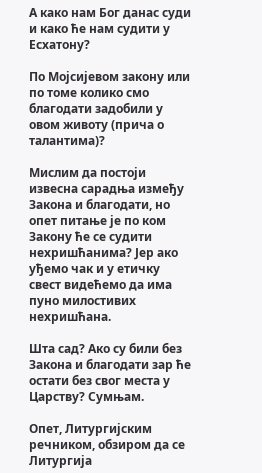А како нам Бог данас суди и како ће нам судити у Есхатону?

По Мојсијевом закону или по томе колико смо благодати задобили у овом животу (прича о талантима)?

Мислим да постоји извесна сарадња између Закона и благодати, но опет питање је по ком Закону ће се судити нехришћанима? Јер ако уђемо чак и у етичку свест видећемо да има пуно милостивих нехришћана.

Шта сад? Ако су били без Закона и благодати зар ће остати без свог места у Царству? Сумњам.

Опет, Литургијским речником, обзиром да се Литургија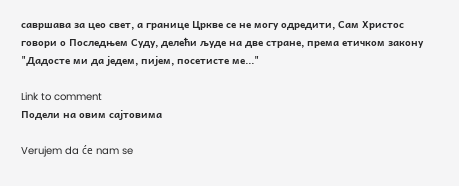савршава за цео свет, а границе Цркве се не могу одредити, Сам Христос говори о Последњем Суду, делећи људе на две стране, према етичком закону "Дадосте ми да једем, пијем, посетисте ме..."

Link to comment
Подели на овим сајтовима

Verujem da će nam se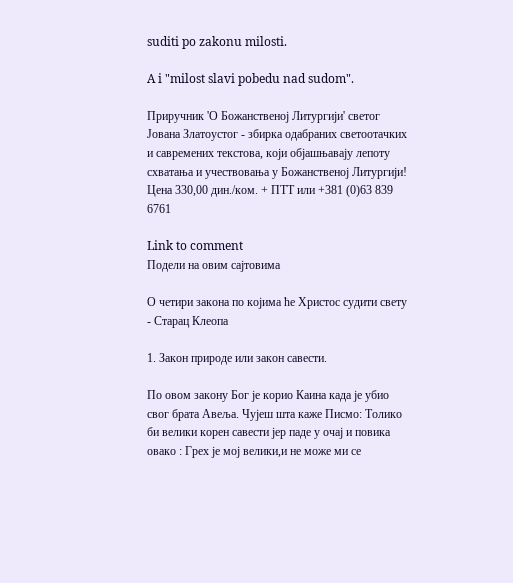suditi po zakonu milosti.

A i "milost slavi pobedu nad sudom".

Приручник 'О Божанственој Литургији' светог Јована Златоустог - збирка одабраних светоотачких и савремених текстова, који објашњавају лепоту схватања и учествовања у Божанственој Литургији!
Цена 330,00 дин./ком. + ПТТ или +381 (0)63 839 6761

Link to comment
Подели на овим сајтовима

О четири закона по којима ће Христос судити свету - Старац Клеопа

1. Закон природе или закон савести.

По овом закону Бог је корио Каина када је убио свог брата Авеља. Чујеш шта каже Писмо: Толико би велики корен савести јер паде у очај и повика овако : Грех је мој велики,и не може ми се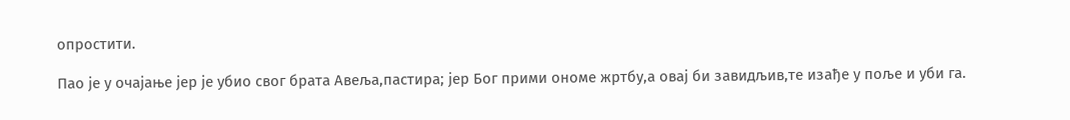опростити.

Пао је у очајање јер је убио свог брата Авеља,пастира; јер Бог прими ономе жртбу,а овај би завидљив,те изађе у поље и уби га.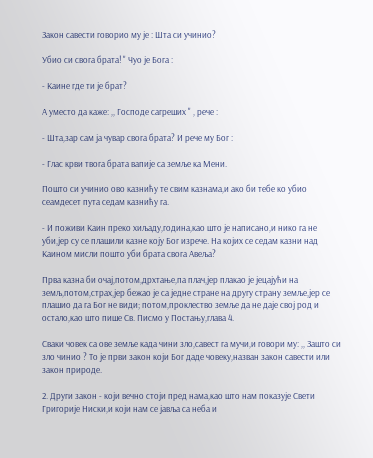Закон савести говорио му је : Шта си учинио?

Убио си свога брата! " Чуо је Бога :

- Каине где ти је брат?

А уместо да каже: ,, Господе сагреших " , рече :

- Шта,зар сам ја чувар свога брата? И рече му Бог :

- Глас крви твога брата вапије са земље ка Мени.

Пошто си учинио ово казнићу те свим казнама,и ако би тебе ко убио сеамдесет пута седам казнићу га.

- И поживи Каин преко хиљаду,година,као што је написано,и нико га не уби,јер су се плашили казне коју Бог изрече. На којих се седам казни над Каином мисли пошто уби брата свога Авеља?

Прва казна би очај,потом,дрхтање,па плач,јер плакао је јецајући на земљ,потом,страх,јер бежао је са једне стране на другу страну земље,јер се плашио да га Бог не види; потом,проклество земље да не даје свој род и остало,као што пише Св. Писмо у Постању,глава 4.

Сваки човек са ове земље када чини зло,савест га мучи,и говори му: ,, Зашто си зло чинио ? То је први закон који Бог даде човеку,назван закон савести или закон природе.

2. Други закон - који вечно стоји пред нама,као што нам показује Свети Григорије Ниски,и који нам се јавља са неба и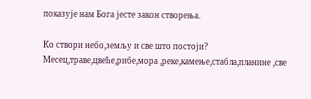показује нам Бога јесте закон створења.

Ко створи небо,земљу и све што постоји? Месец,траве,цвеће,рибе,мора ,реке,камење,стабла,планине ,све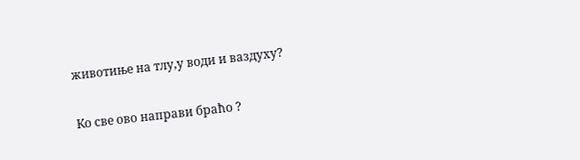животиње на тлу,у води и ваздуху?

Ко све ово направи браћо ?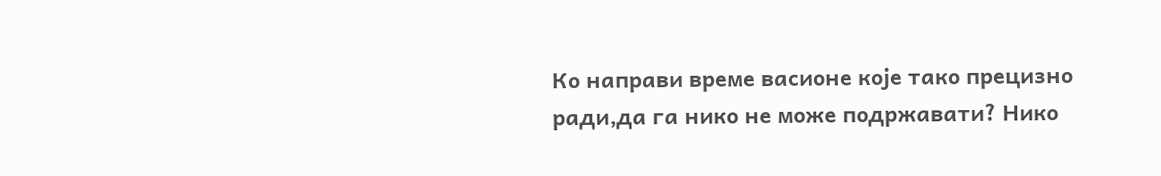Ко направи време васионе које тако прецизно ради,да га нико не може подржавати? Нико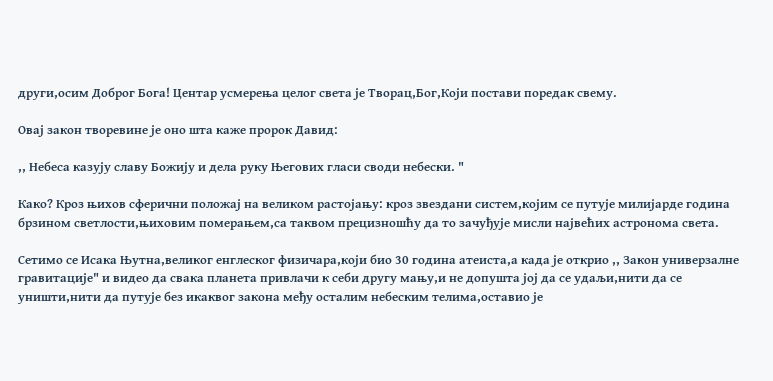други,осим Доброг Бога! Центар усмерења целог света је Творац,Бог,Који постави поредак свему.

Овај закон творевине је оно шта каже пророк Давид:

,, Небеса казују славу Божију и дела руку Његових гласи своди небески. "

Како? Кроз њихов сферични положај на великом растојању: кроз звездани систем,којим се путује милијарде година брзином светлости,њиховим померањем,са таквом прецизношћу да то зачуђује мисли највећих астронома света.

Сетимо се Исака Њутна,великог енглеског физичара,који био 30 година атеиста,а када је открио ,, Закон универзалне гравитације" и видео да свака планета привлачи к себи другу мању,и не допушта јој да се удаљи,нити да се уништи,нити да путује без икаквог закона међу осталим небеским телима,оставио је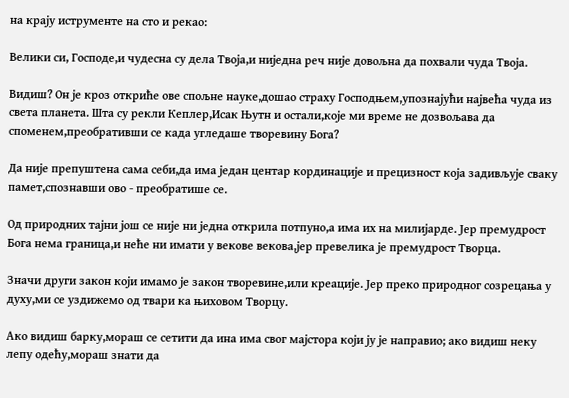на крају иструменте на сто и рекао:

Велики си, Господе,и чудесна су дела Твоја,и ниједна реч није довољна да похвали чуда Твоја.

Видиш? Он је кроз откриће ове спољне науке,дошао страху Господњем,упознајући највећа чуда из света планета. Шта су рекли Кеплер,Исак Њутн и остали,које ми време не дозвољава да споменем,преобративши се када угледаше творевину Бога?

Да није препуштена сама себи,да има један центар кординације и прецизност која задивљује сваку памет,спознавши ово - преобратише се.

Од природних тајни још се није ни једна открила потпуно,а има их на милијарде. Јер премудрост Бога нема граница,и неће ни имати у векове векова,јер превелика је премудрост Творца.

Значи други закон који имамо је закон творевине,или креације. Јер преко природног созрецања у духу,ми се уздижемо од твари ка њиховом Творцу.

Ако видиш барку,мораш се сетити да ина има свог мајстора који ју је направио; ако видиш неку лепу одећу,мораш знати да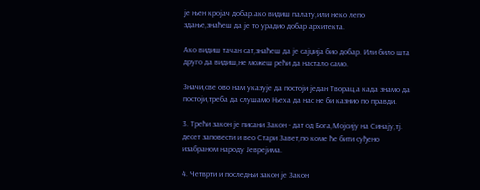је њен кројач добар.ако видиш палату,или неко лепо здање,знаћеш да је то урадио добар архитекта.

Ако видиш тачан сат,знаћеш да је сајџија био добар. Или било шта друго да видиш,не можеш рећи да настало само.

Значи,све ово нам указује да постоји један Творац,а када знамо да постоји,треба да слушамо Њеха да нас не би казнио по правди.

3. Трећи закон је писани Закон - дат од Бога,Мојсију на Синају,тј. десет заповести и вео Стари Завет,по коме ће бити суђено изабраном народу Јеврејима.

4. Четврти и последњи закон је Закон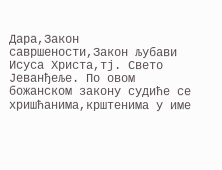Дара,Закон савршености,Закон љубави Исуса Христа,тј. Свето Јеванђеље. По овом божанском закону судиће се хришћанима,крштенима у име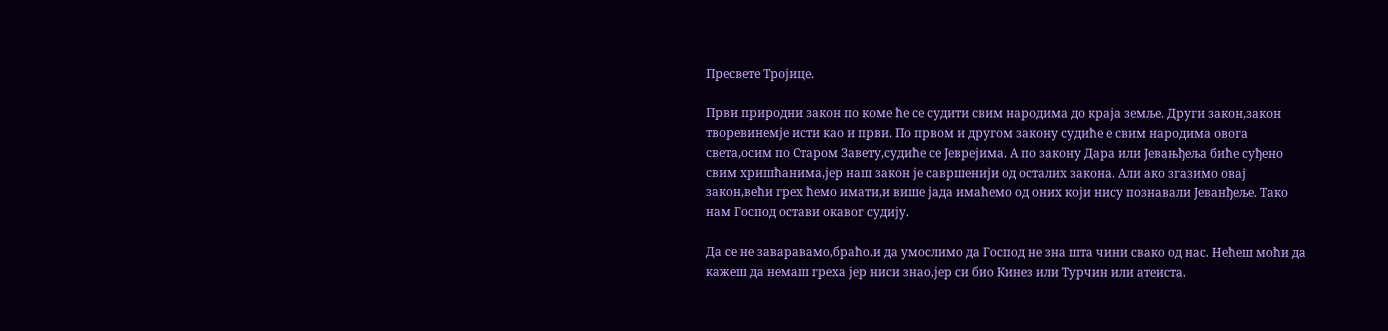Пресвете Тројице.

Први природни закон по коме ће се судити свим народима до краја земље. Други закон,закон творевинемје исти као и први. По првом и другом закону судиће е свим народима овога света,осим по Старом Завету,судиће се Јеврејима. А по закону Дара или Јевањђеља биће суђено свим хришћанима,јер наш закон је савршенији од осталих закона. Али ако згазимо овај закон,већи грех ћемо имати,и више јада имаћемо од оних који нису познавали Јеванђеље. Тако нам Господ остави окавог судију.

Да се не заваравамо,браћо.и да умослимо да Господ не зна шта чини свако од нас. Нећеш моћи да кажеш да немаш греха јер ниси знао,јер си био Кинез или Турчин или атеиста.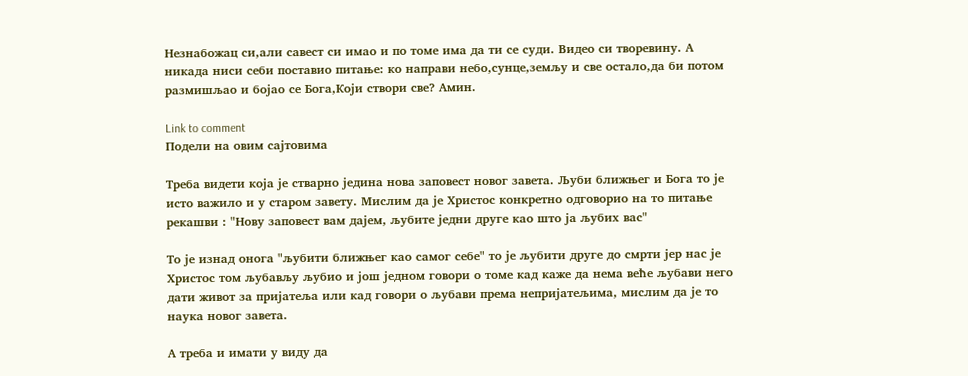Незнабожац си,али савест си имао и по томе има да ти се суди. Видео си творевину. А никада ниси себи поставио питање: ко направи небо,сунце,земљу и све остало,да би потом размишљао и бојао се Бога,Који створи све? Амин.

Link to comment
Подели на овим сајтовима

Треба видети која је стварно једина нова заповест новог завета. Љуби ближњег и Бога то је исто важило и у старом завету. Мислим да је Христос конкретно одговорио на то питање рекашви : "Нову заповест вам дајем, љубите једни друге као што ја љубих вас"

То је изнад онога "љубити ближњег као самог себе" то је љубити друге до смрти јер нас је Христос том љубављу љубио и још једном говори о томе кад каже да нема веће љубави него дати живот за пријатеља или кад говори о љубави према непријатељима, мислим да је то наука новог завета.

А треба и имати у виду да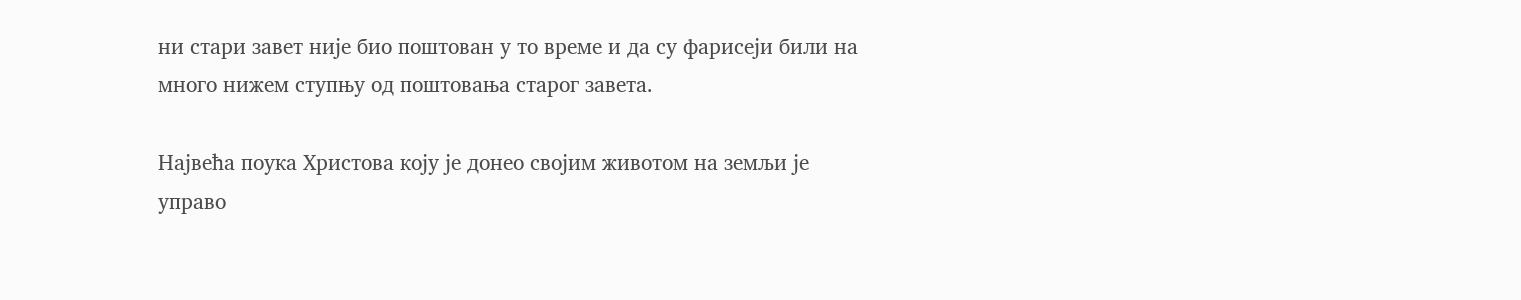ни стари завет није био поштован у то време и да су фарисеји били на много нижем ступњу од поштовања старог завета.

Највећа поука Христова коју је донео својим животом на земљи је управо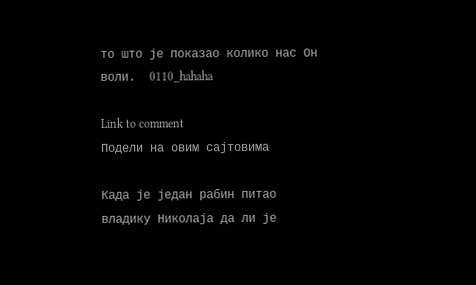то што је показао колико нас Он воли.  0110_hahaha

Link to comment
Подели на овим сајтовима

Када је један рабин питао владику Николаја да ли је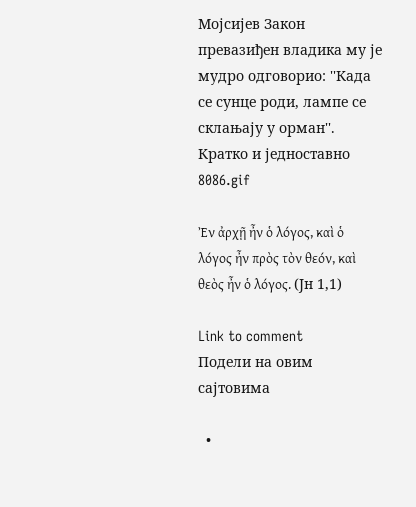Мојсијев Закон превазиђен владика му је мудро одговорио: ''Када се сунце роди, лампе се склањају у орман''. Кратко и једноставно  8086.gif

Ἐν ἀρχῇ ἦν ὁ λόγος, καὶ ὁ λόγος ἦν πρὸς τὸν θεόν, καὶ θεὸς ἦν ὁ λόγος. (Јн 1,1)

Link to comment
Подели на овим сајтовима

  •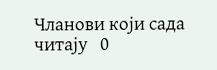Чланови који сада читају   0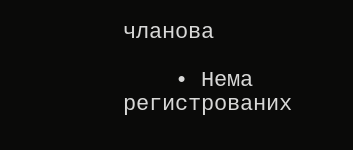чланова

    • Нема регистрованих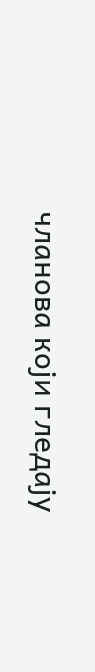чланова који гледају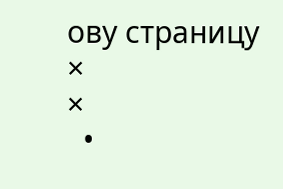ову страницу
×
×
  •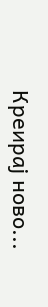Креирај ново...